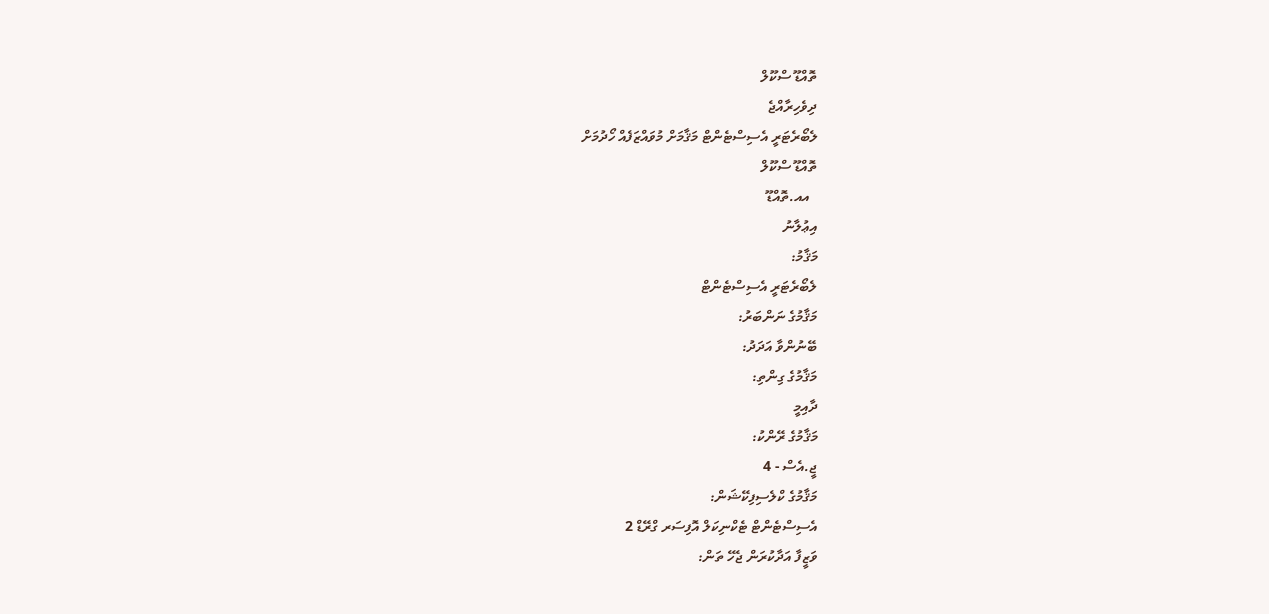ތޮއްޑޫ ސްކޫލް
ދިވެހިރާއްޖެ
ލެބޯރެޓަރީ އެސިސްޓެންޓް މަޤާމަށް މުވައްޒަފެއް ހޯދުމަށް
ތޮއްޑޫ ސްކޫލް
  އއ.ތޮއްޑޫ
އިޢުލާނު
މަޤާމު:
ލެބޯރެޓަރީ އެސިސްޓެންޓް
މަޤާމުގެ ނަންބަރު:
ބޭނުންވާ އަދަދު:
މަޤާމުގެ ގިންތި:
ދާއިމީ
މަޤާމުގެ ރޭންކު:
ޖީ.އެސް - 4
މަޤާމުގެ ކްލެސިފިކޭޝަން:
އެސިސްޓެންޓް ޓެކްނިކަލް އޮފިސަރ ގްރޭޑް 2
ވަޒީފާ އަދާކުރަން ޖެހޭ ތަން: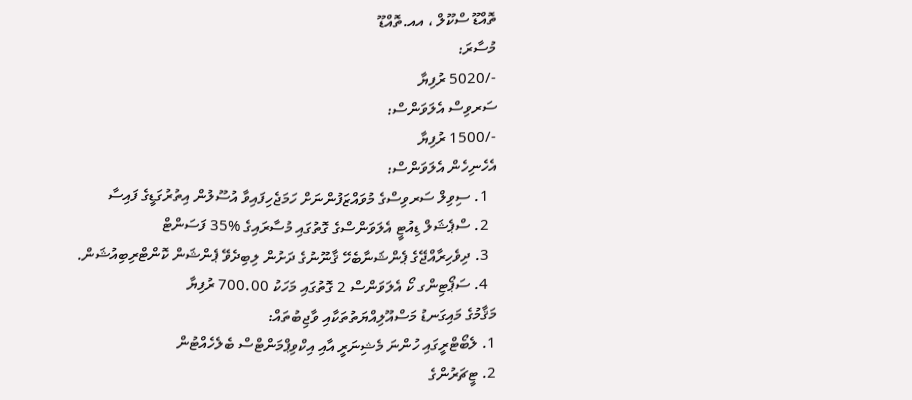ތޮއްޑޫ ސްކޫލް ، އއ.ތޮއްޑޫ
މުސާރަ:
-/5020 ރުފިޔާ
ސަރވިސް އެލަވަންސް:
-/1500 ރުފިޔާ
އެހެނިހެން އެލަވަންސް:
  1. ސިވިލް ސަރވިސްގެ މުވައްޒަފުންނަށް ހަމަޖެހިފައިވާ އުސޫލުން އިތުރުގަޑީގެ ފައިސާ
  2. ސްޕެޝަލް ޑިއުޓީ އެލަވަންސްގެ ގޮތުގައި މުސާރައިގެ %35 ފަސަންޓް
  3. ދިވެހިރާއްޖޭގެ ޕެންޝަނާބެހޭ ޤާނޫނުގެ ދަށުން ލިބިދެވޭ ޕެންޝަން ކޮންޓްރިބިއުޝަން.
  4. ސަޕޯޓިންގ ކޯ އެލަވަންސް 2 ގޮތުގައި މަހަކު 700.00 ރުފިޔާ
މަޤާމުގެ މައިގަނޑު މަސްއޫލިއްޔަތުތަކާއި ވާޖިބުތައް:
1. ލެބޯޓްރީގައި ހުންނަ މެޝިނަރީ އާއި އިކްވިޕްމަންޓްސް ބެލެހެއްޓުން
2. ޓީޗަރުންގެ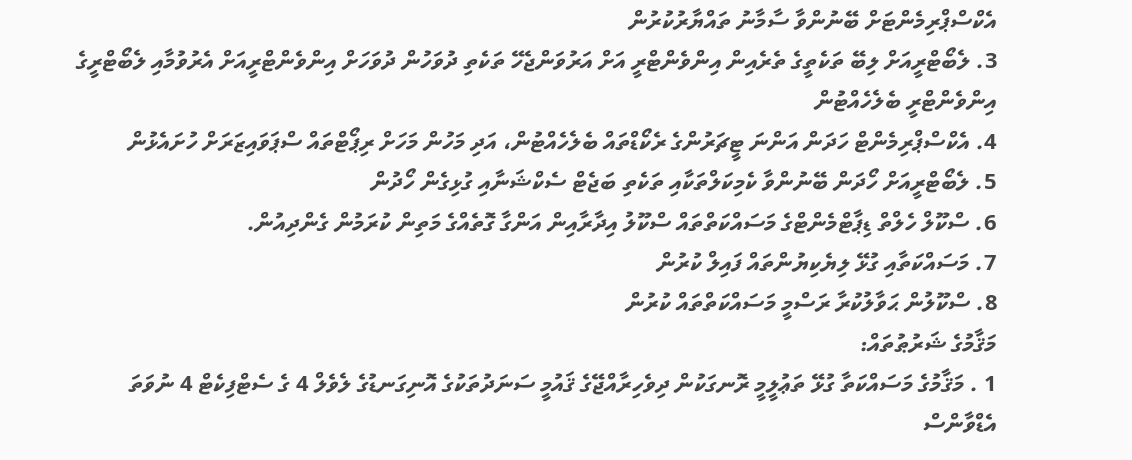އެކްސްޕްރިމެންޓަށް ބޭނުންވާ ސާމާނު ތައްޔާރުކުރުން
3. ލެބޯޓްރީއަށް ލިބޭ ތަކެތީގެ ތެރެއިން އިންވެންޓްރީ އަށް އަރުވަންޖެހޭ ތަކެތި ދުވަހުން ދުވަހަށް އިންވެންޓްރީއަށް އެރުވުމާއި ލެބޯޓްރީގެ އިންވެންޓްރީ ބެލެހެއްޓުން
4. އެކްސްޕްރިމެންޓް ހަދަން އަންނަ ޓީޗަރުންގެ ރެކޯޑްތައް ބެލެހެއްޓުން، އަދި މަހުން މަހަށް ރިޕޯޓްތައް ސްޕަވައިޒަރަށް ހުށައެޅުން
5. ލެބޯޓްރީއަށް ހޯދަން ބޭނުންވާ ކެމިކަލްތަކާއި ތަކެތި ބަޖެޓް ސެކްޝަނާއި ގުޅިގެން ހޯދުން
6. ސްކޫލް ހެލްތް ޑިޕާޓްމެންޓްގެ މަސައްކަތްތައް ސްކޫލު އިދާރާއިން އަންގާ ގޮތެއްގެ މަތިން ކުރަމުން ގެންދިއުން.
7. މަސައްކަތާއި ގުޅޭ ލިޔެކިޔުންތައް ފައިލް ކުރުން
8. ސްކޫލުން ޙަވާލުކުރާ ރަސްމީ މަސައްކަތްތައް ކުރުން
މަޤާމުގެ ޝަރުޠުތައް:
1 . މަޤާމުގެ މަސައްކަތާ ގުޅޭ ތަޢުލީމީ ރޮނގަކުން ދިވެހިރާއްޖޭގެ ޤައުމީ ސަނަދުތަކުގެ އޮނިގަނޑުގެ ލެވެލް 4 ގެ ސެޓްފިކެޓް 4 ނުވަތަ އެޑްވާންސް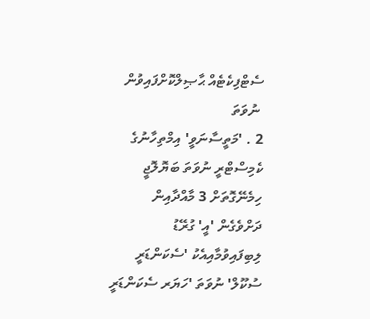ސެޓްފިކެޓެއް ޙާޞިލްކޮށްފައިވުން
 ނުވަތަ
2 . 'މަތީސާނަވީ' އިމްތިހާނުގެ ކެމިސްޓްރީ ނުވަތަ ބަޔޮލޮޖީ ހިމެނޭގޮތަށް 3 މާއްދާއިން ދަށްވެގެން 'އީ' ގުރޭޑު ލިބިފައިވުމާއިއެކު 'ސެކަންޑަރީ ސުކޫލް' ނުވަތަ 'ހަޔަރ ސެކަންޑަރީ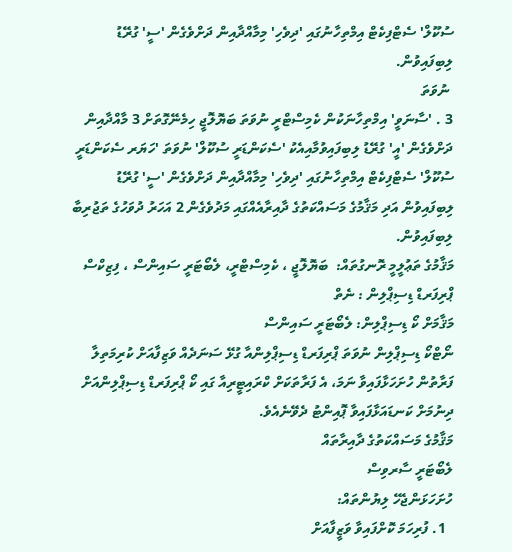ސުކޫލް' ސެޓްފިކެޓް އިމްތިހާނުގައި 'ދިވެހި' މިމާއްދާއިން ދަށްވެގެން 'ސީ' ގުރޭޑު ލިބިފައިވުން.
 ނުވަތަ
3 . 'ސާނަވީ' އިމްތިހާނަކުން ކެމިސްޓްރީ ނުވަތަ ބަޔޮލޮޖީ ހިމެނޭގޮތަށް 3 މާއްދާއިން ދަށްވެގެން 'އީ' ގުރޭޑު ލިބިފައިވުމާއިއެކު 'ސެކަންޑަރީ ސުކޫލް' ނުވަތަ 'ހަޔަރ ސެކަންޑަރީ ސުކޫލް' ސެޓްފިކެޓް އިމްތިހާނުގައި 'ދިވެހި' މިމާއްދާއިން ދަށްވެގެން 'ސީ' ގުރޭޑު ލިބިފައިވުން އަދި މަޤާމުގެ މަސައްކަތުގެ ދާއިރާއެއްގައި މަދުވެގެން 2 އަހަރު ދުވަހުގެ ތަޖުރިބާ ލިބިފައިވުން.
މަޤާމުގެ ތަޢުލީމީ ރޮނގުތައް:  ބަޔޮލޮޖީ ، ކެމިސްޓްރީ، ލެބޯޓަރީ ސައިންސް ، ފިޒިކްސް
ޕްރިފަރޑް ޑިސިޕްލިން : ނެތް
މަޤާމަށް ކޯ ޑިސިޕްލިން: ލެބޯޓަރީ ސައިންސް
ނޯޓްކޯ ޑިސިޕްލިން ނުވަތަ ޕްރިފަރޑް ޑިސިޕްލިންއާ ގުޅޭ ސަނަދެއް ވަޒިފާއަށް ކުރިމަތިލާ ފަރާތުން ހުށަހަޅާފައިވާ ނަމަ، އެ ފަރާތަކަށް ކްރައިޓީރިއާ ގައި ކޯ ޕްރިފަރޑް ޑިސިޕްލިންއަށް ދިނުމަށް ކަނޑައަޅާފައިވާ ޕޮއިންޓު ދެވޭނެއެވެ.
މަޤާމުގެ މަސައްކަތުގެ ދާއިރާތައް
ލެބޯޓަރީ ސާރވިސް
ހުށަހަޅަންޖެހޭ ލިޔުންތައް:
  1. ފުރިހަމަ ކޮށްފައިވާ ވަޒީފާއަށް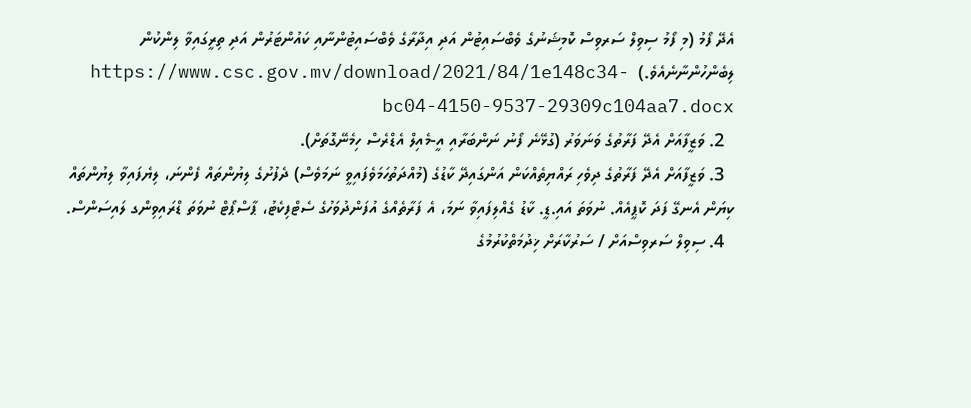އެދޭ ފޯމު (މި ފޯމު ސިވިލް ސަރވިސް ކޮމިޝަނުގެ ވެބްސައިޓުން އަދި އިދާރާގެ ވެބްސައިޓުންނާއި ކައުންޓަރުން އަދި ތިރީގައިވާ ލިންކުން ލިބެންހުންނާނެއެވެ.)  https://www.csc.gov.mv/download/2021/84/1e148c34-bc04-4150-9537-29309c104aa7.docx
  2. ވަޒީފާއަށް އެދޭ ފަރާތުގެ ވަނަވަރު (ގުޅޭނެ ފޯނު ނަންބަރާއި އީ-މެއިލް އެޑްރެސް ހިމެނޭގޮތަށް).
  3. ވަޒީފާއަށް އެދޭ ފަރާތުގެ ދިވެހި ރައްޔިތެއްކަން އަންގައިދޭ ކާޑުގެ (މުއްދަތުހަމަވެފައިވީ ނަމަވެސް) ދެފުށުގެ ލިޔުންތައް ފެންނަ، ލިޔެފައިވާ ލިޔުންތައް ކިޔަން އެނގޭ ފަދަ ކޮޕީއެއް. ނުވަތަ އައި.ޑީ. ކާޑު ގެއްލިފައިވާ ނަމަ، އެ ފަރާތެއްގެ އުފަންދުވަހުގެ ސެޓްފިކެޓު، ޕާސްޕޯޓް ނުވަތަ ޑްރައިވިންގ ލައިސަންސް.
  4. ސިވިލް ސަރވިސްއަށް / ސަރުކާރަށް ޚިދުމަތްކުރުމުގެ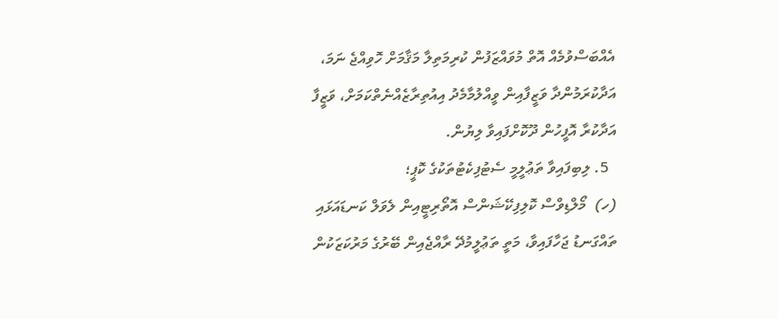އެއްބަސްވުމެއް އޮތް މުވައްޒަފުން ކުރިމަތިލާ މަޤާމަށް ހޮވިއްޖެ ނަމަ، އަދާކުރަމުންދާ ވަޒީފާއިން ވީއްލުމާމެދު އިއުތިރާޒެއްނެތްކަމަށް، ވަޒީފާ އަދާކުރާ އޮފީހުން ދޫކޮށްފައިވާ ލިޔުން.
  5. ލިބިފައިވާ ތަޢުލީމީ ސެޓުފިކެޓުތަކުގެ ކޮޕީ؛
(ހ)  މޯލްޑިވްސް ކޮލިފިކޭޝަންސް އޮތޯރިޓީއިން ލެވަލް ކަނޑައަޅައި ތައްގަނޑު ޖަހާފައިވާ، މަތީ ތަޢުލީމުދޭ ރާއްޖެއިން ބޭރުގެ މަރުކަޒަކުން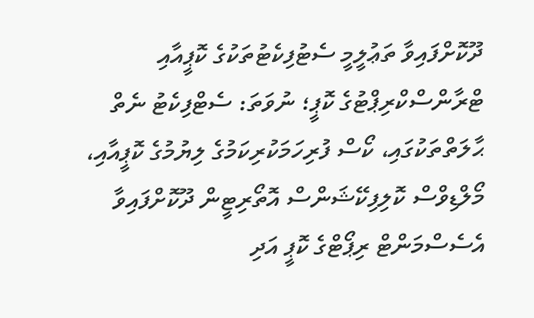ދޫކޮށްފައިވާ ތަޢުލީމީ ސެޓުފިކެޓުތަކުގެ ކޮޕީއާއި ޓްރާންސްކްރިޕްޓުގެ ކޮޕީ؛ ނުވަތަ: ސެޓްފިކެޓު ނެތް ޙާލަތްތަކުގައި، ކޯސް ފުރިހަމަކުރިކަމުގެ ލިޔުމުގެ ކޮޕީއާއި، މޯލްޑިވްސް ކޮލިފިކޭޝަންސް އޮތޯރިޓީން ދޫކޮށްފައިވާ އެސެސްމަންޓް ރިޕޯޓްގެ ކޮޕީ އަދި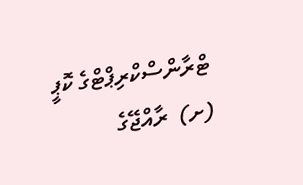ޓްރާންސްކްރިޕްޓްގެ ކޮޕީ
(ށ)  ރާއްޖޭގެ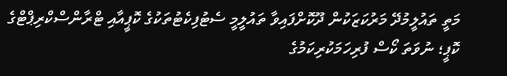މަތީ ތައުލީމުދޭ މަރުކަޒަކުން ދޫކޮށްފައިވާ ތައުލީމީ ސެޓުފިކެޓުތަކުގެ ކޮޕީއާއި ޓްރާންސްކްރިޕްޓްގެ ކޮޕީ؛ ނުވަތަ ކޯސް ފުރިހަމަކުރިކަމުގެ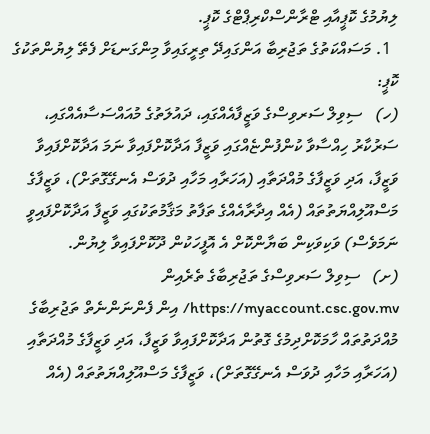ލިޔުމުގެ ކޮޕީއާއި ޓްރާންސްކްރިޕްޓްގެ ކޮޕީ.
  1. މަސައްކަތުގެ ތަޖުރިބާ އަންގައިދޭ ތިރީގައިވާ މިންގަނޑަށް ފެތޭ ލިޔުންތަކުގެ ކޮޕީ:
(ހ)   ސިވިލް ސަރވިސްގެ ވަޒީފާއެއްގައި، ދައުލަތުގެ މުއައްސަސާއެއްގައި، ސަރުކާރު ހިއްސާވާ ކުންފުންޏެއްގައި ވަޒީފާ އަދާކޮށްފައިވާ ނަމަ އަދާކޮށްފައިވާ ވަޒީފާ، އަދި ވަޒީފާގެ މުއްދަތާއި (އަހަރާއި މަހާއި ދުވަސް އެނގޭގޮތަށް)، ވަޒީފާގެ މަސްއޫލިއްޔަތުތައް (އެއް އިދާރާއެއްގެ ތަފާތު މަޤާމުތަކުގައި ވަޒީފާ އަދާކޮށްފައިވީ ނަމަވެސް) ވަކިވަކިން ބަޔާންކޮށް އެ އޮފީހަކުން ދޫކޮށްފައިވާ ލިޔުން.
(ށ)   ސިވިލް ސަރވިސްގެ ތަޖުރިބާގެ ތެރެއިން https://myaccount.csc.gov.mv/ އިން ފެންނަންނެތް ތަޖުރިބާގެ މުއްދަތުތައް ހާމަކޮށްދިމުގެ ގޮތުން އަދާކޮށްފައިވާ ވަޒީފާ، އަދި ވަޒީފާގެ މުއްދަތާއި (އަހަރާއި މަހާއި ދުވަސް އެނގޭގޮތަށް)، ވަޒީފާގެ މަސްއޫލިއްޔަތުތައް (އެއް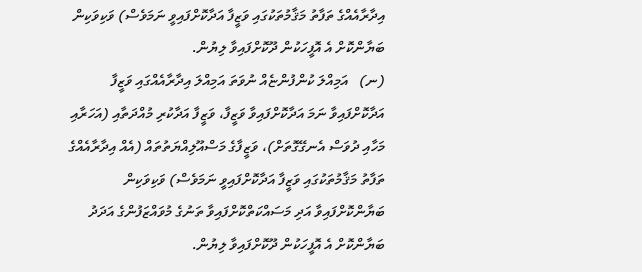އިދާރާއެއްގެ ތަފާތު މަޤާމުތަކުގައި ވަޒީފާ އަދާކޮށްފައިވީ ނަމަވެސް) ވަކިވަކިން ބަޔާންކޮށް އެ އޮފީހަކުން ދޫކޮށްފައިވާ ލިޔުން.
(ނ)   އަމިއްލަ ކުންފުންޏެއް ނުވަތަ އަމިއްލަ އިދާރާއެއްގައި ވަޒީފާ އަދާކޮށްފައިވާ ނަމަ އަދާކޮށްފައިވާ ވަޒީފާ، ވަޒީފާ އަދާކުރި މުއްދަތާއި (އަހަރާއި މަހާއި ދުވަސް އެނގޭގޮތަށް)، ވަޒީފާގެ މަސްއޫލިއްޔަތުތައް (އެއް އިދާރާއެއްގެ ތަފާތު މަޤާމުތަކުގައި ވަޒީފާ އަދާކޮށްފައިވީ ނަމަވެސް) ވަކިވަކިން ބަޔާންކޮށްފައިވާ އަދި މަސައްކަތްކޮށްފައިވާ ތަނުގެ މުވައްޒަފުންގެ އަދަދު ބަޔާންކޮށް އެ އޮފީހަކުން ދޫކޮށްފައިވާ ލިޔުން.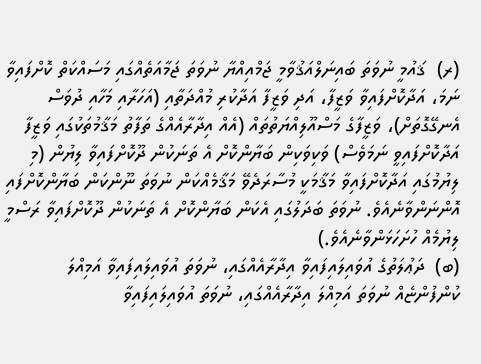(ރ)  ޤައުމީ ނުވަތަ ބައިނަލްއަޤުވާމީ ޖަމްއިއްޔާ ނުވަތަ ޖަމާއަތެއްގައި މަސައްކަތް ކޮށްފައިވާ ނަމަ، އަދާކޮށްފައިވާ ވަޒީފާ، އަދި ވަޒީފާ އަދާކުރި މުއްދަތާއި (އަހަރާއި މަހާއި ދުވަސް އެނގޭގޮތަށް)، ވަޒީފާގެ މަސްއޫލިއްޔަތުތައް (އެއް އިދާރާއެއްގެ ތަފާތު މަޤާމުތަކުގައި ވަޒީފާ އަދާކޮށްފައިވީ ނަމަވެސް) ވަކިވަކިން ބަޔާންކޮށް އެ ތަނަކުން ދޫކޮށްފައިވާ ލިޔުން (މި ލިޔުމުގައި އަދާކޮށްފައިވާ މަޤާމަކީ މުސާރަދެވޭ މަޤާމެއްކަން ނުވަތަ ނޫންކަން ބަޔާންކޮށްފައި އޮންނަންވާނެއެވެ. ނުވަތަ ބަދަލުގައި އެކަން ބަޔާންކޮށް އެ ތަނަކުން ދޫކޮށްފައިވާ ރަސްމީ ލިޔުމެއް ހުށަހަޅަންވާނެއެވެ.)
(ބ)  ދަޢުލަތުގެ އުވައިލައިފައިވާ އިދާރާއެއްގައި، ނުވަތަ އުވައިލައިފައިވާ އަމިއްލަ ކުންފުންޏެއް ނުވަތަ އަމިއްލަ އިދާރާއެއްގައި، ނުވަތަ އުވައިލައިފައިވާ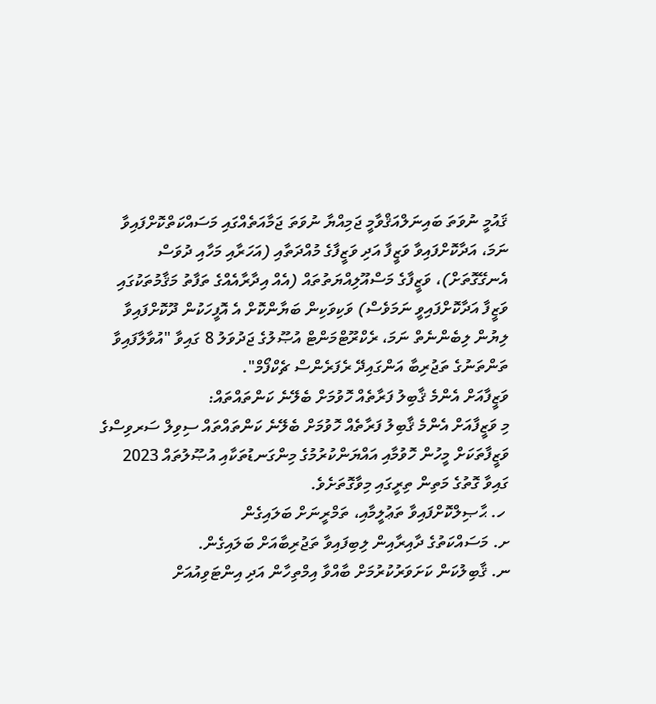ޤައުމީ ނުވަތަ ބައިނަލްއަޤްވާމީ ޖަމިއްޔާ ނުވަތަ ޖަމާއަތެއްގައި މަސައްކަތްކޮށްފައިވާ ނަމަ، އަދާކޮށްފައިވާ ވަޒީފާ އަދި ވަޒީފާގެ މުއްދަތާއި (އަހަރާއި މަހާއި ދުވަސް އެނގޭގޮތަށް)، ވަޒީފާގެ މަސްއޫލިއްޔަތުތައް (އެއް އިދާރާއެއްގެ ތަފާތު މަޤާމުތަކުގައި ވަޒީފާ އަދާކޮށްފައިވީ ނަމަވެސް) ވަކިވަކިން ބަޔާންކޮށް އެ އޮފީހަކުން ދޫކޮށްފައިވާ ލިޔުން ލިބެންނެތް ނަމަ، ރެކްރޫޓްމަންޓް އުޞޫލުގެ ޖަދުވަލު 8 ގައިވާ "އުވާލާފައިވާ ތަންތަނުގެ ތަޖުރިބާ އަންގައިދޭ ރެފަރެންސް ޗެކްފޯމް".
ވަޒީފާއަށް އެންމެ ޤާބިލު ފަރާތެއް ހޮވުމަށް ބެލޭނެ ކަންތައްތައް:
މި ވަޒީފާއަށް އެންމެ ޤާބިލު ފަރާތެއް ހޮވުމަށް ބެލޭނެ ކަންތައްތައް ސިވިލް ސަރވިސްގެ ވަޒީފާތަކަށް މީހުން ހޮވުމާއި އައްޔަންކުރުމުގެ މިންގަނޑުތަކާއި އުޞޫލުތައް 2023 ގައިވާ ގޮތުގެ މަތިން ތިރީގައި މިވާގޮތަށެވެ.
 ހ. ޙާޞިލްކޮށްފައިވާ ތަޢުލީމާއި، ތަމްރީނަށް ބަލައިގެން
ށ. މަސައްކަތުގެ ދާއިރާއިން ލިބިފައިވާ ތަޖުރިބާއަށް ބަލައިގެން.
ނ. ޤާބިލުކަން ކަށަވަރުކުރުމަށް ބާއްވާ އިމްތިހާން އަދި އިންޓަވިއުއަށް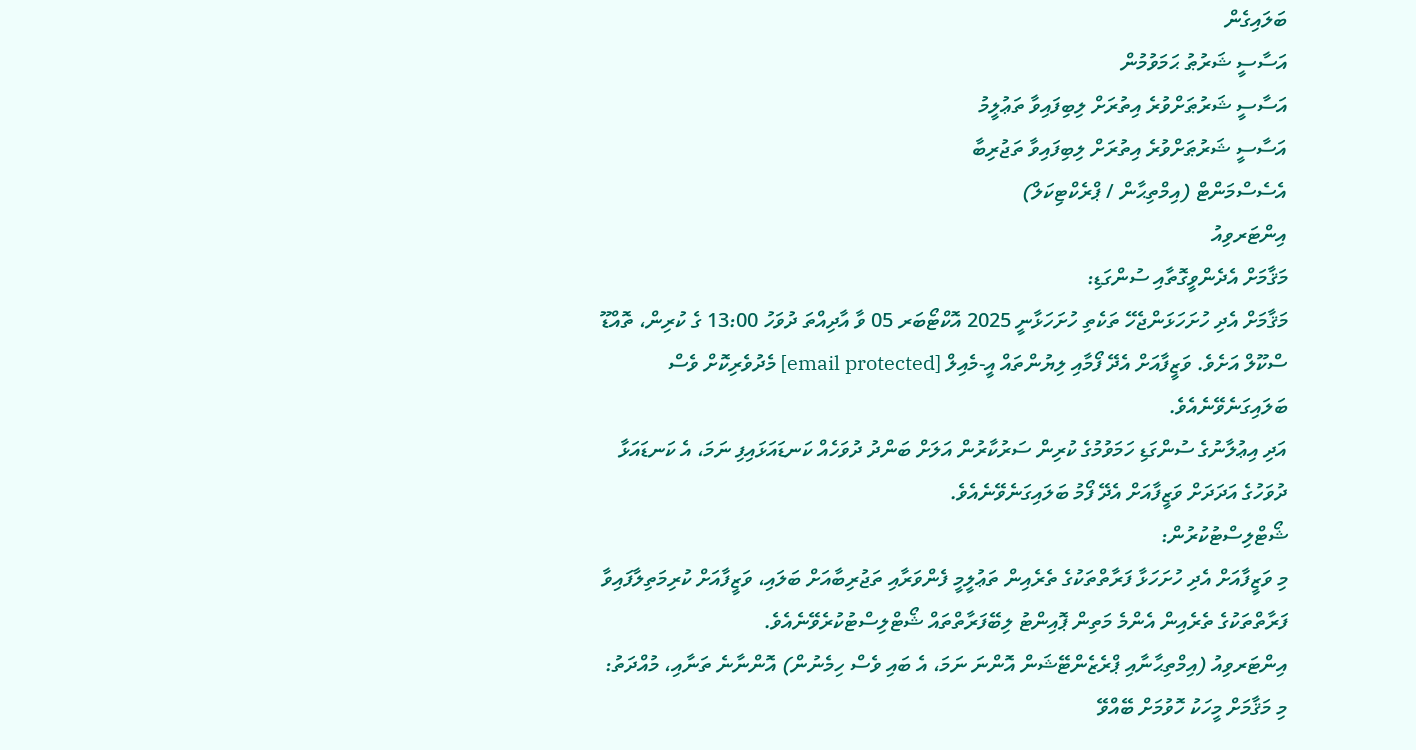ބަލައިގެން
އަސާސީ ޝަރުޠު ޙަމަވުމުން
އަސާސީ ޝަރުޠަށްވުރެ އިތުރަށް ލިބިފައިވާ ތަޢުލީމު
އަސާސީ ޝަރުޠަށްވުރެ އިތުރަށް ލިބިފައިވާ ތަޖުރިބާ
އެސެސްމަންޓް (އިމްތިޙާން / ޕްރެކްޓިކަލް)
އިންޓަރވިއު
މަޤާމަށް އެދެންވީގޮތާއި ސުންގަޑި:
މަޤާމަށް އެދި ހުށަހަޅަންޖެހޭ ތަކެތި ހުށަހަޅާނީ 2025 އޮކްޓޯބަރ 05 ވާ އާދިއްތަ ދުވަހު 13:00 ގެ ކުރިން، ތޮއްޑޫ ސްކޫލް އަށެވެ. ވަޒީފާއަށް އެދޭ ފޯމާއި ލިޔުންތައް އީ-މެއިލް [email protected] މެދުވެރިކޮށް ވެސް ބަލައިގަނެވޭނެއެވެ.
އަދި އިޢުލާނުގެ ސުންގަޑި ހަމަވުމުގެ ކުރިން ސަރުކާރުން އަލަށް ބަންދު ދުވަހެއް ކަނޑައަޅައިފި ނަމަ، އެ ކަނޑައަޅާ ދުވަހުގެ އަދަދަށް ވަޒީފާއަށް އެދޭ ފޯމު ބަލައިގަނެވޭނެއެވެ.
ޝޯޓްލިސްޓުކުރުން:
މި ވަޒީފާއަށް އެދި ހުށަހަޅާ ފަރާތްތަކުގެ ތެރެއިން ތަޢުލީމީ ފެންވަރާއި ތަޖުރިބާއަށް ބަލައި، ވަޒީފާއަށް ކުރިމަތިލާފައިވާ ފަރާތްތަކުގެ ތެރެއިން އެންމެ މަތިން ޕޮއިންޓު ލިބޭފަރާތްތައް ޝޯޓްލިސްޓުކުރެވޭނެއެވެ.
އިންޓަރވިއު (އިމްތިޙާނާއި ޕްރެޒެންޓޭޝަން އޮންނަ ނަމަ، އެ ބައި ވެސް ހިމެނުން) އޮންނާނެ ތަނާއި، މުއްދަތު:
މި މަޤާމަށް މީހަކު ހޮވުމަށް ބޭއްވޭ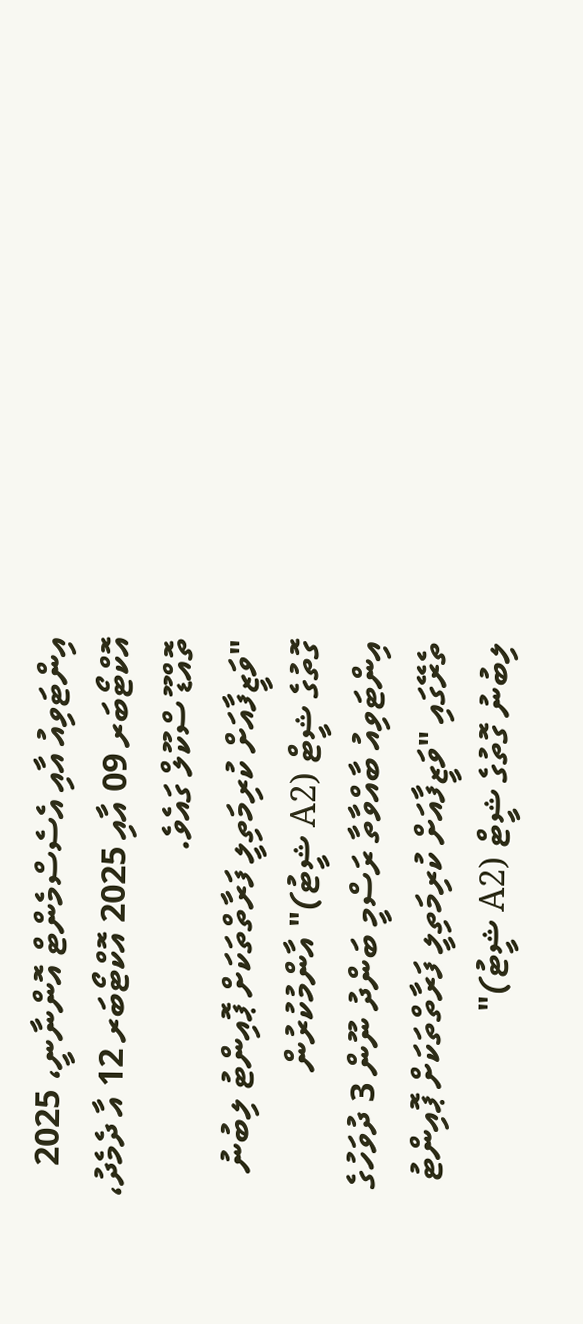އިންޓަވިއު އާއި އެސެސްމެންޓް އޮންނާނީ، 2025 އޮކްޓޯބަރ 09 އާއި 2025 އޮކްޓޯބަރ 12 އާ ދެމެދު، ތޮއްޑޫ ސްކޫލް ގައެވެ.
"ވަޒީފާއަށް ކުރިމަތިލީ ފަރާތްތަކަށް ޕޮއިންޓު ލިބުނު ގޮތުގެ ޝީޓް (A2 ޝީޓު)" އާންމުކުރުން
އިންޓަވިއު ބާއްވާތާ ރަސްމީ ބަންދު ނޫން 3 ދުވަހުގެ ތެރޭގައި "ވަޒީފާއަށް ކުރިމަތިލީ ފަރާތްތަކަށް ޕޮއިންޓު ލިބުނު ގޮތުގެ ޝީޓް (A2 ޝީޓު)"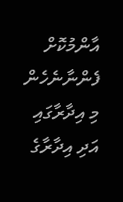އާންމުކޮށް ފެންނާނެހެން މި އިދާރާގައި އަދި އިދާރާގެ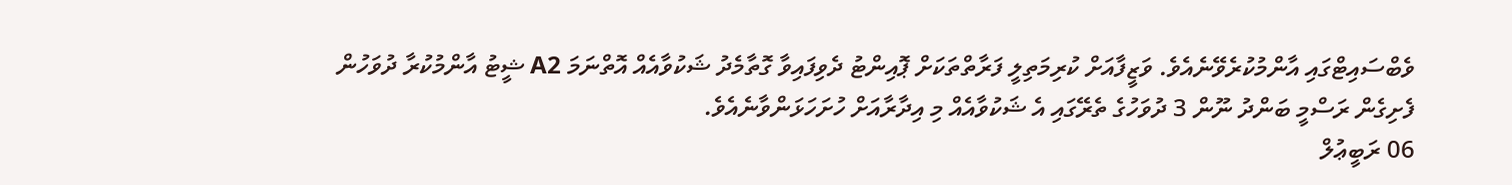ވެބްސައިޓްގައި އާންމުކުރެވޭނެއެވެ. ވަޒީފާއަށް ކުރިމަތިލީ ފަރާތްތަކަށް ޕޮއިންޓު ދެވިފައިވާ ގޮތާމެދު ޝަކުވާއެއް އޮތްނަމަ A2 ޝީޓު އާންމުކުރާ ދުވަހުން ފެށިގެން ރަސްމީ ބަންދު ނޫން 3 ދުވަހުގެ ތެރޭގައި އެ ޝަކުވާއެއް މި އިދާރާއަށް ހުށަހަޅަންވާނެއެވެ.
06 ރަބީޢުލް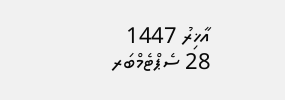އާޚިރު 1447
28 ސެޕްޓެމްބަރ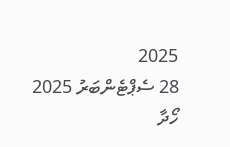2025
28 ސެޕްޓެންބަރު 2025
ހޯދާ